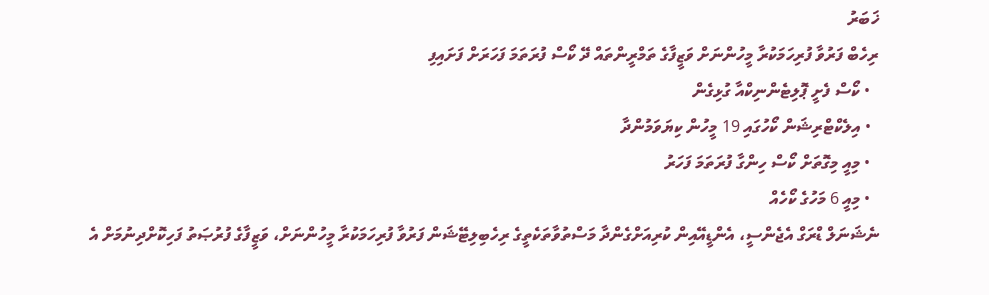ޚަބަރު
ރިހެބް ފަރުވާ ފުރިހަމަކުރާ މީހުންނަށް ވަޒީފާގެ ތަމްރީންތައް ދޭ ކޯސް ފުރަތަމަ ފަހަރަށް ފަށައިފި
  • ކޯސް ފެށީ ޕޮލިޓެންނިކްއާ ގުޅިގެން
  • އިލެކްޓްރިޝަން ކޯހުގައި 19 މީހުން ކިޔަވަމުންދާ
  • މިއީ މިގޮތަށް ކޯސް ހިންގާ ފުރަތަމަ ފަހަރު
  • މިއީ 6 މަހުގެ ކޯހެއް
ނެޝަނަލް ޑްރަގް އެޖެންސީ، އެންޑީއޭއިން ކުރިއަށްގެންދާ މަސްތުވާތަކެތީގެ ރިހެބިލިޓޭޝަން ފަރުވާ ފުރިހަމަކުރާ މީހުންނަށް، ވަޒީފާގެ ފުރުޞަތު ފަހިކޮށްދިނުމަށް އެ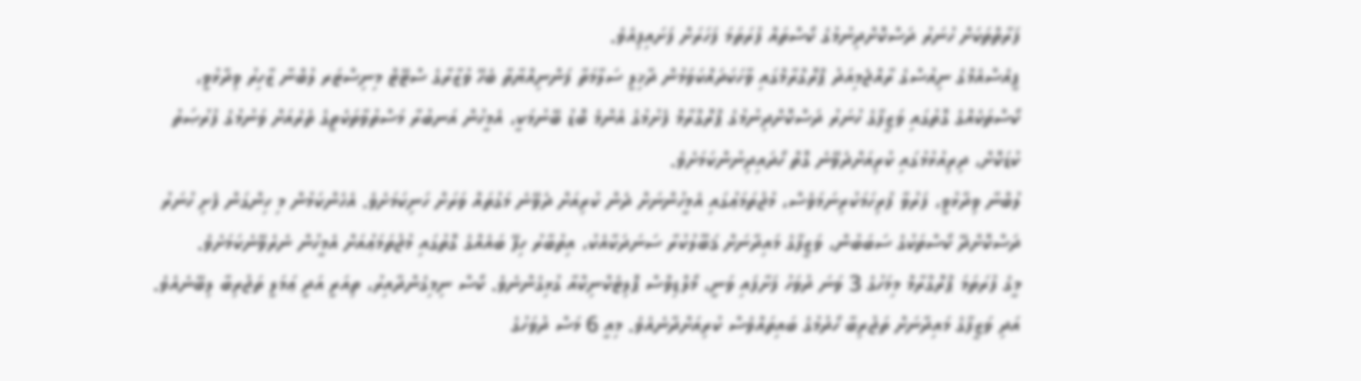ފަރާތްތަކަށް ހުނަރު ދަސްކޮށްދިނުމުގެ ކޯސްތައް ފުރަތަމަ ފަހަރަށް ފަށައިފިއެވެ.
ޕީއެސްއެމްގެ ނިއުސްގެ ރާއްޖެމިއަދު ޕްރޮގްރާމްގައި ވާހަކަދައްކަވަމުން ދާޚިލީ ސަލާމަތާ ފަންނިއްޔާތާ ބެހޭ ވުޒާރާގެ ސްޓޭޓް މިނިސްޓަރ ލުބްނާ ޒާހިރު ވިދާޅުވީ، ކޯސްތަކެއްގެ ގޮތުގައި ވަޒީފާގެ ހުނަރު ދަސްކޮށްދިނުމުގެ ޕްރޮގްރާމް ފެށުމުގެ އެންމެ ބޮޑު ބޭނުމަކީ، އެމީހުން އަނބުރާ މަސްތުވާތަކެތީގެ ތެރެއަށް ވަނުމުގެ ފުރުޞަތު ކުޑަކޮށް، ދިރިއުޅުމުގައި ކުރިއަށްދެވޭނެ ގޮތް ހޯދައިދިނުންކަމަށެވެ.
ލުބްނާ ވިދާޅުވީ، ފަރުވާ ފުރިހަމަކުރިނަމަވެސް، މުޖުތަމަޢުގައި އެމީހުންނަށް ދެން ކުރިއަށް ދެވޭނެ މަގުތައް ވަރަށް ހަނިކަމަށެވެ. އެހެންކަމުން މި ހިންގަން ފެށި ހުނަރު ދަސްކޮށްދޭ ކޯސްތަކުގެ ސަބަބުން، ވަޒީފާގެ މައިދާނަށް ޤަބޫލުކުރާ ސަނަދަކާއެކު، އިތުބާރު ހިފޭ ބައެއްގެ ގޮތުގައި މުޖުތަމަޢުއަށް އެމީހުން ނެރެވޭނެކަމަށެވެ.
މީގެ ފުރަތަމަ ޕްރޮގްރާމް މިމަހުގެ 3 ވަނަ ދުވަހު ފަށާފައި ވަނީ، މޯލްޑިވްސް ޕޮލިޓެކްނިކްއާ ގުޅިގެންނެވެ. ކޯސް ނިމިގެންދާއިރު، ތިއަރީ އަދީ ޢަމަލީ ތަޖުރިބާ ލިބޭނެއެވެ. އަދި ވަޒީފާގެ މައިދާނަށް ތަޖުރިބާ ހޯދުމުގެ ބައިތައްވެސް ކުރިއަށްދާނެއެވެ. މިއީ 6 މަސް ދުވަހުގެ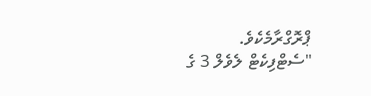ޕްރޮގްރާމެކެވެ.
"ސެޓްފިކެޓް ލެވެލް 3 ގެ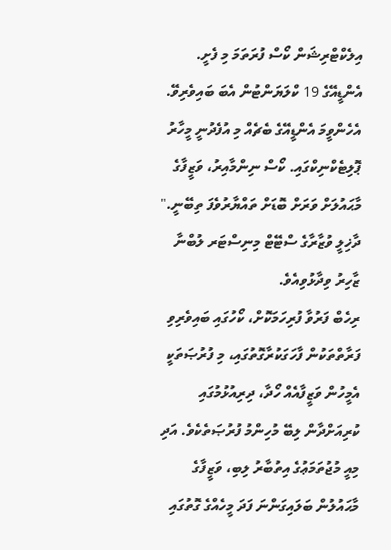އިލެކްޓްރިޝަން ކޯސް ފުރަތަމަ މި ފެށީ. އެންޑީއޭގެ 19 ކްލަޔަންޓުން އެބަ ބައިވެރިވޭ. އެހެންވީމަ އެންޑީއޭގެ ބެޗެއް މި އުފެދުނީ މީހާރު ޕޮލިޓެކްނިކްގައި. ކޯސް ނިންމާއިރު، ވަޒީފާގެ މާޙައުލަށް ވަރަށް ބޮޑަށް ތައްޔާރުވެފަ ތިބޭނީ." ދާޚިލީ ވުޒާރާގެ ސްޓޭޓް މިނިސްޓަރ ލުބްނާ ޒާހިރު ވިދާޅުވިއެވެ.
ރިހެބް ފަރުވާ ފުރިހަމަކޮށް، ކޯހުގައި ބައިވެރިވި ފަރާތްތަކުން ފާހަގަކުރާގޮތުގައި، މި ފުރުޞަތަކީ އެމީހުން ވަޒީފާއެއް ހޯދާ، ދިރިއުޅުމުގައި ކުރިއަށްދާން ލިބޭ މުހިންމު ފުރުޞަތެކެވެ. އަދި މިއީ މުޖުތަމަޢުގެ އިތުބާރު ލިބި، ވަޒީފާގެ މާޙައުލުން ބަލައިގަންނަ ފަދަ މީހެއްގެ ގޮތުގައި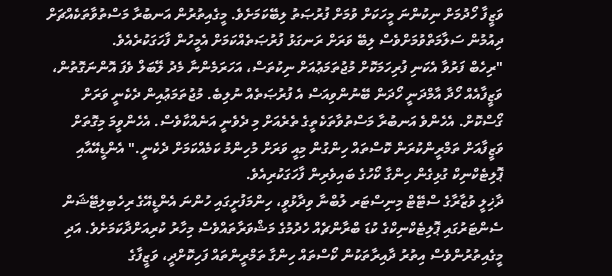ވަޒީފާ ހޯދުމަށް ނިކުންނަ މީހަކަށް ވުމަށް ފުރުޞަތު ލިބޭކަމަށެވެ. މީގެއިތުރުން އަނބުރާ މަސްތުވާތަކެއްޗަށް ދިއުމުން ސަލާމަތްވުމަށްވެސް ލިބޭ ވަރަށް ރަނގަޅު ފުރުޞަތެއްކަމަށް އެމީހުން ފާހަގަކުރެއެވެ.
"ރިހެބް ފަރުވާ އެކަނި ފުރިހަމަކޮށް މުޖުތަމަޢުއަށް ނިކުތަސް، އަހަރަމެންނާ މެދު ލޭބަލް ވެފަ އޮންނަގޮތުން، ވަޒީފާއެއް ހޯދާ އާމްދަނީ ހޯދަން ބޭނުންވިއަސް އެ ފުރުޞަތެއް ނުލިބެ. މުޖުތަމަޢުއިން ދެކެނީ ވަރަށް ގޯސްކޮށް. އެހެންވެ އަނބުރާ މަސްތުވާތަކެތީގެ ތެރެއަށް މި ދެވެނީ އަނެއްކާވެސް. އެހެންވީމަ މިގޮތަށް ވަޒީފާއަށް ތަމްރީންކުރަން ކޮސްތައް ހިންގުން މިއީ ވަރަށް މުހިންމު ކަމެއްކަމަށް ދެކެނީ." އެންޑީއޭއާއި ޕޮލިޓެކްނިކް ގުޅިގެން ހިންގާ ކޯހުގެ ބައިވެރިން ފާހަގަކުރިއެވެ.
ދާޚިލީ ވުޒާރާގެ ސްޓޭޓް މިނިސްޓަރ ލުބްނާ ވިދާޅުވީ، ހިންމަފުށީގައި ހުންނަ އެންޑީއޭގެ ރިހެބިލިޓޭޝަން ސެންޓަރުގައި ޕޮލިޓެކްނިކްގެ ކުޑަ ބްރާންޗެއް ހެދުމުގެ މަޝްވަރާތައްވެސް މިހާރު ކުރިއަށްދާކަމަށެވެ. އަދި މީގެއިތުރުންވެސް އިތުރު ދާއިރާތަކުން ކޯސްތައް ހިންގާ ތަމްރީންތައް ފަހިކޮށްދީ، ވަޒީފާގެ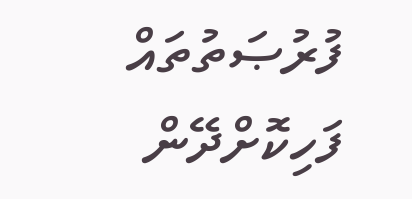ފުރުޞަތުތައް ފަހިކޮށްދޭން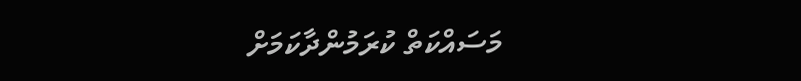މަސައްކަތް ކުރަމުންދާކަމަށް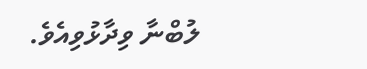ލުބްނާ ވިދާޅުވިއެވެ.